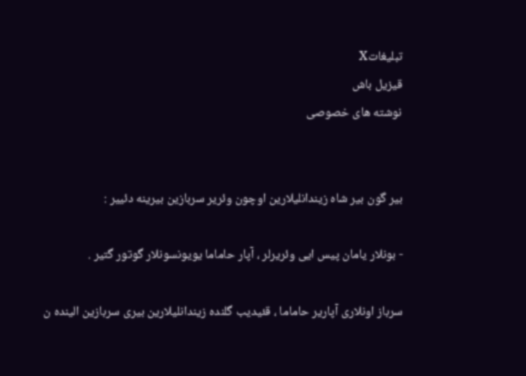تبليغاتX
قیزیل باش
نوشته های خصوصی


بیر گون بیر شاه زیندانلیلارین اوچون وئریر سربازین بیرینه دئییر :

- بونلار یامان پیس ایی وئریرلر ، آپار حاماما یویونسونلار گوتور گتیر .

سرباز اونلاری آپاریر حاماما ، قئیدیب گلنده زیندانلیلارین بیری سربازین الینده ن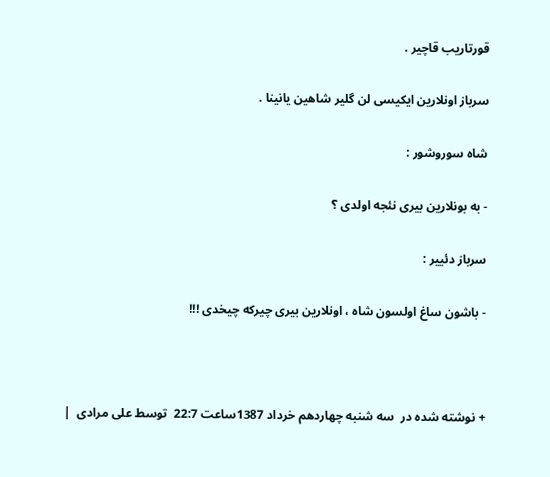قورتاریب قاچیر .

سرباز اونلارین ایکیسی لن گلیر شاهین یانینا .

شاه سوروشور :

- به بونلارین بیری نئجه اولدی ؟

سرباز دئییر :

- باشون ساغ اولسون شاه ، اونلارین بیری چیرکه چیخدی !!!



+ نوشته شده در  سه شنبه چهاردهم خرداد 1387ساعت 22:7  توسط علی مرادی  |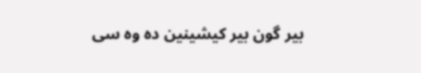بیر گون بیر کیشینین ده وه سی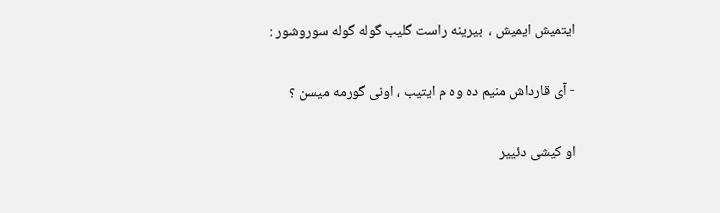ایتمیش ایمیش ،  بیرینه راست گلیب گوله گوله سوروشور :

- آی قارداش منیم ده وه م ایتیب ، اونی گورمه میسن ؟

او کیشی دئییر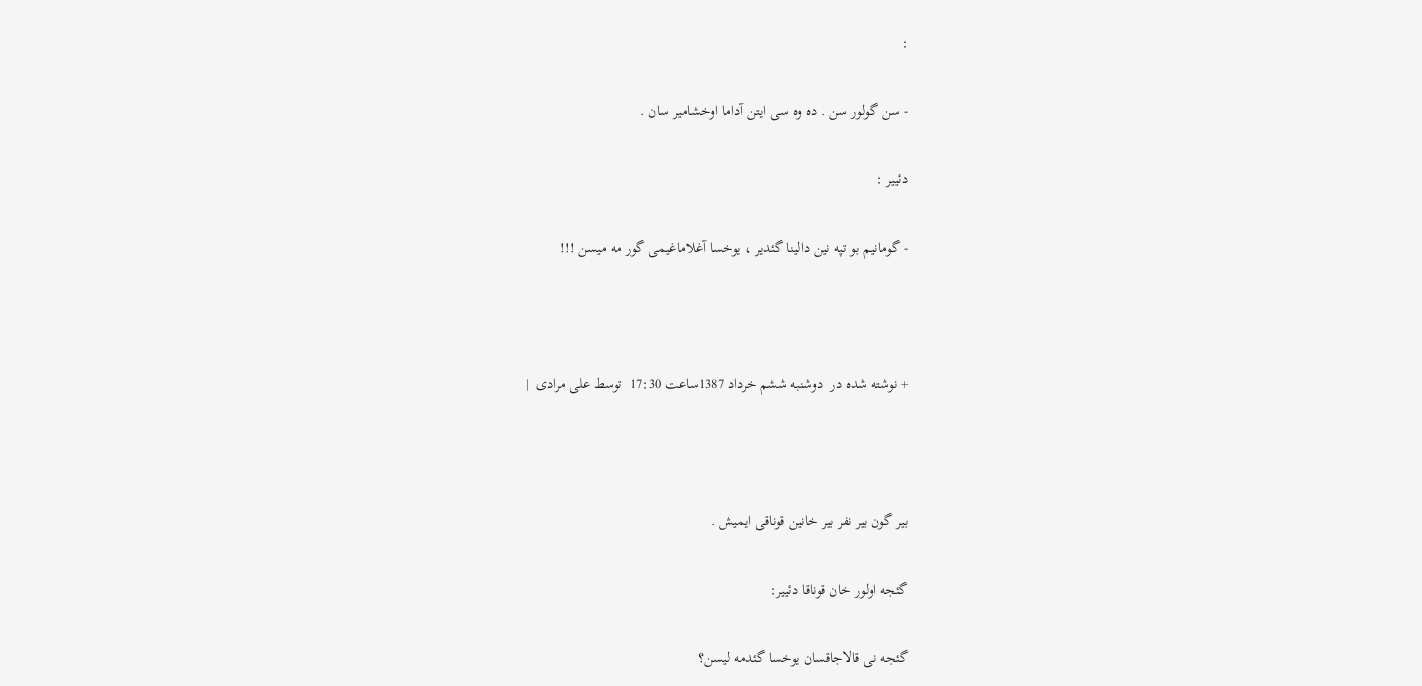:

- سن گولور سن . ده وه سی ایتن آداما اوخشامیر سان .

دئییر :

- گومانیم بو تپه نین دالینا گئدیر ، یوخسا آغلاماغیمی گور مه میسن !!!



+ نوشته شده در  دوشنبه ششم خرداد 1387ساعت 17:30  توسط علی مرادی  |



بیر گون بیر نفر بیر خانین قوناقی ایمیش .

گئجه اولور خان قوناقا دئییر:

گئجه نی قالاجاقسان یوخسا گئدمه لیسن؟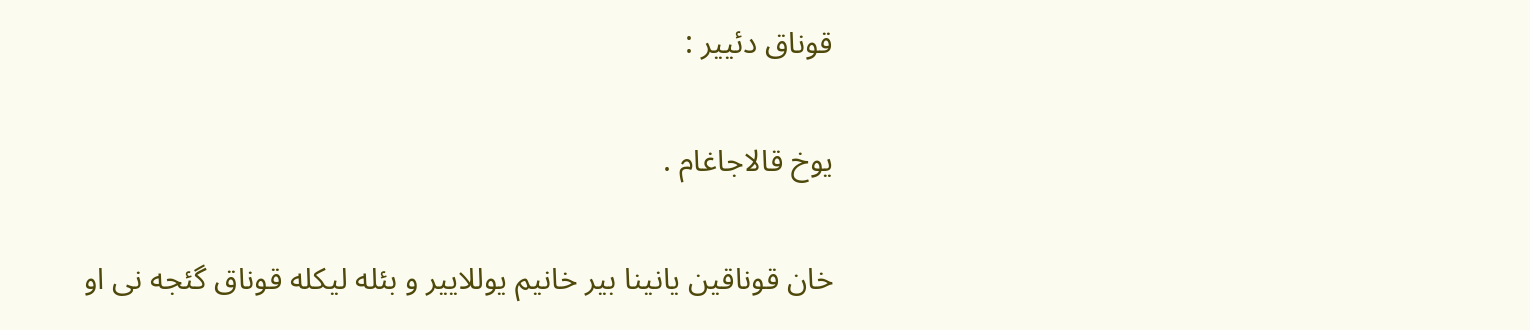قوناق دئییر :

یوخ قالاجاغام .

خان قوناقین یانینا بیر خانیم یوللاییر و بئله لیکله قوناق گئجه نی او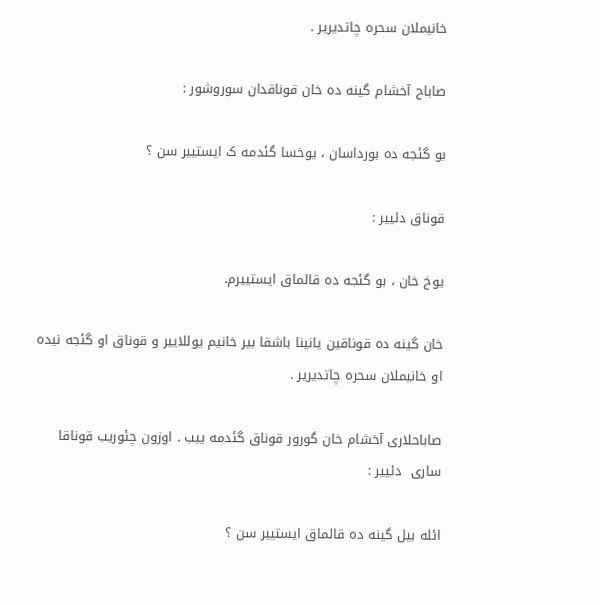خانیملان سحره چاتدیریر .

صاباح آخشام گینه ده خان قوناقدان سوروشور :

بو گئجه ده بورداسان ، یوخسا گئدمه ک ایستییر سن ؟

قوناق دئییر :

یوخ خان ، بو گئجه ده قالماق ایستییرم.

خان گینه ده قوناقین یانینا باشقا بیر خانیم یوللاییر و قوناق او گئجه نیده او خانیملان سحره چاتدیریر .

صاباحلاری آخشام خان گورور قوناق گئدمه ییب . اوزون چئوریب قوناقا ساری  دئییر :

ائله بیل گینه ده قالماق ایستییر سن ؟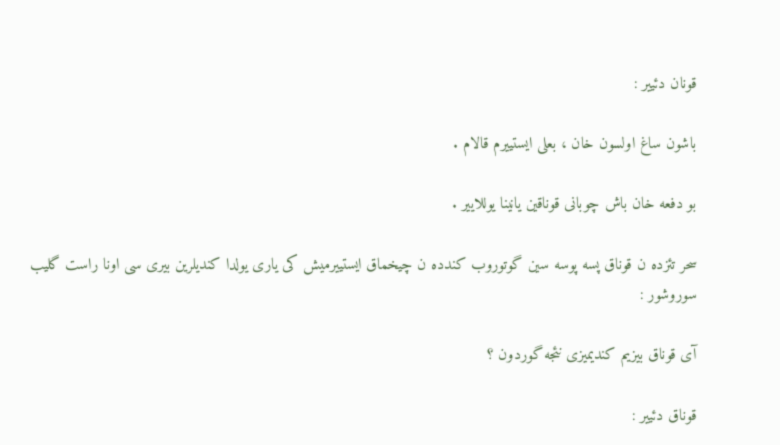قونان دئییر :

باشون ساغ اولسون خان ، بعلی ایستییرم قالام .

بو دفعه خان باش چوبانی قوناقین یانینا یوللاییر .

سحر تئزده ن قوناق پسه پوسه سین گوتوروب کندده ن چیخماق ایستییرمیش کی یاری یولدا کندیلرین بیری سی اونا راست گلیب سوروشور :

آی قوناق بیزیم کندیمیزی نئجه گوردون ؟

قوناق دئییر :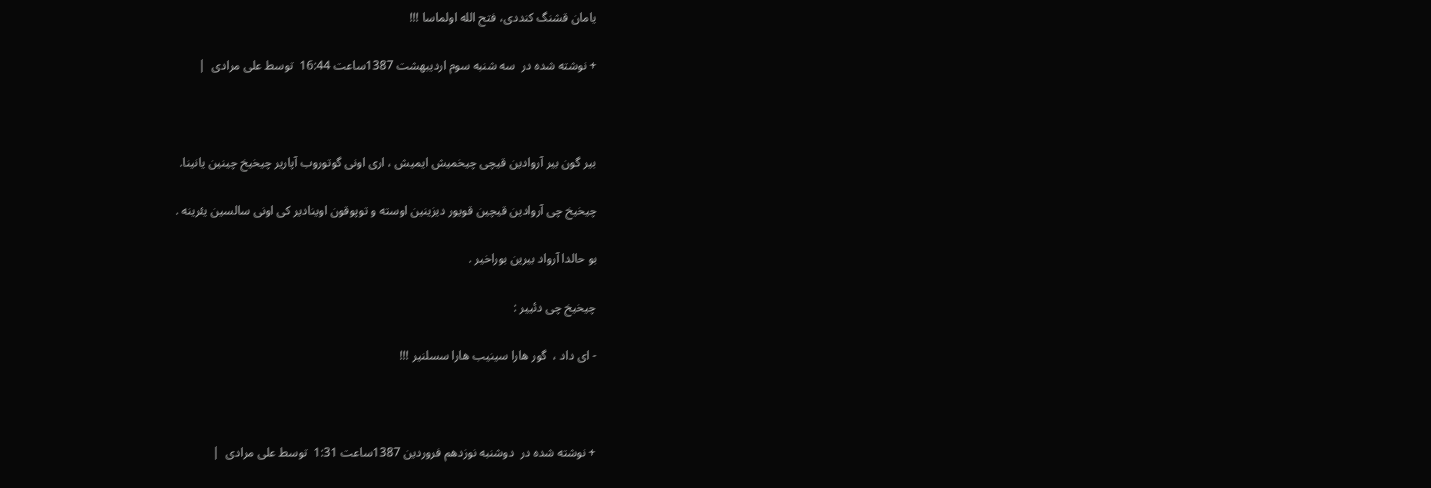یامان قشنگ کنددی، فتح الله اولماسا !!!

+ نوشته شده در  سه شنبه سوم اردیبهشت 1387ساعت 16:44  توسط علی مرادی  |



بیر گون بیر آروادین قیچی چیخمیش ایمیش ، اری اونی گوتوروب آپاریر چیخیخ چینین یانینا.

چیخیخ چی آروادین قیچین قویور دیزینین اوسته و توپوقون اوینادیر کی اونی سالسین یئرینه .

بو حالدا آرواد بیرین بوراخیر .

چیخیخ چی دئییر :

- ای داد ،  گور هارا سینیب هارا سسلنیر !!!



+ نوشته شده در  دوشنبه نوزدهم فروردین 1387ساعت 1:31  توسط علی مرادی  |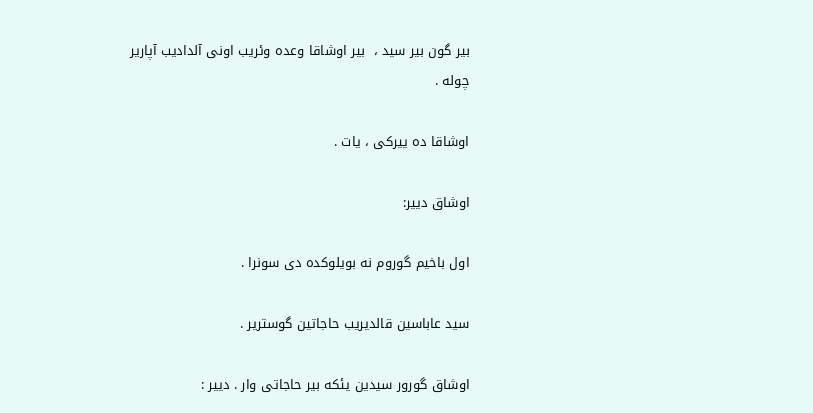بیر گون بیر سید ،  بیر اوشاقا وعده وئریب اونی آلدادیب آپاریر چوله .

اوشاقا ده ییرکی ، یات .

اوشاق دییر:

اول باخیم گوروم نه بویلوکده دی سونرا .

سید عاباسین قالدیریب حاجاتین گوستریر .

اوشاق گورور سیدین یئکه بیر حاجاتی وار . دییر :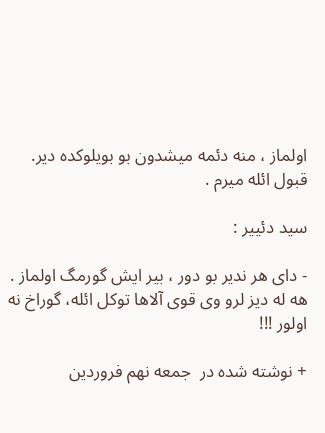اولماز ، منه دئمه میشدون بو بویلوکده دیر.  قبول ائله میرم .

سید دئییر :

- دای هر ندیر بو دور ، بیر ایش گورمگ اولماز . هه له دیز لرو وی قوی آلاها توکل ائله، گوراخ نه اولور !!!

+ نوشته شده در  جمعه نهم فروردین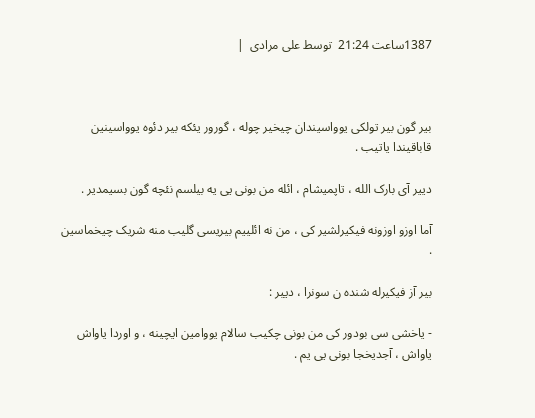1387ساعت 21:24  توسط علی مرادی  |



بیر گون بیر تولکی یوواسیندان چیخیر چوله ، گورور یئکه بیر دئوه یوواسینین قاباقیندا یاتیب .

دییر آی بارک الله ، تاپمیشام ، ائله من بونی یی یه بیلسم نئچه گون بسیمدیر .

آما اوزو اوزونه فیکیرلشیر کی ، من نه ائلییم بیریسی گلیب منه شریک چیخماسین .

بیر آز فیکیرله شنده ن سونرا ، دییر :

- یاخشی سی بودور کی من بونی چکیب سالام یووامین ایچینه ، و اوردا یاواش یاواش ، آجدیخجا بونی یی یم .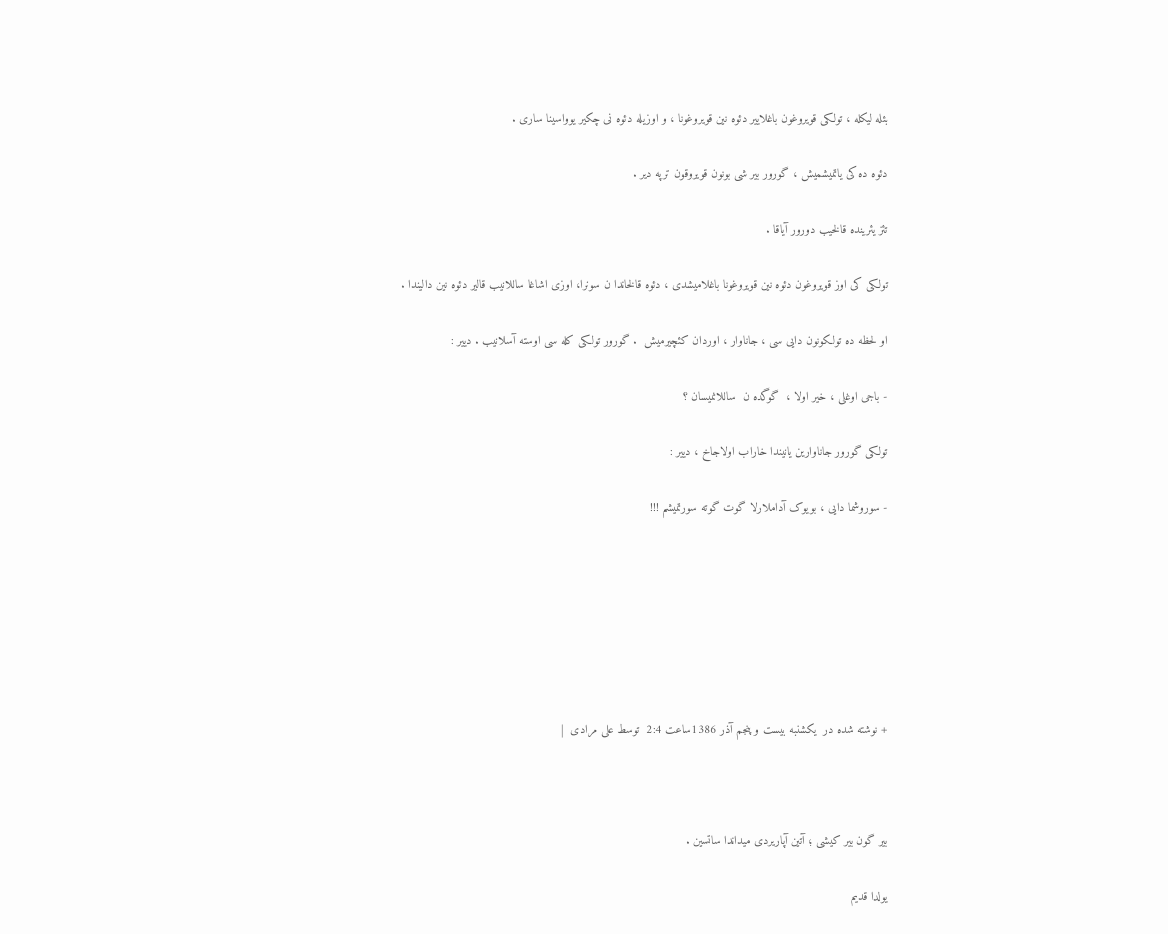بئله لیکله ، تولکی قویروغون باغلاییر دئوه نین قویروغونا ، و اوزیله دئوه نی چکیر یوواسینا ساری .

دئوه ده کی یاتمیشمیش ، گورور بیر شی بونون قویروقون ترپه دیر .

تئز یئرینده قالخیب دورور آیاقا .

تولکی کی اوز قویروغون دئوه نین قویروغونا باغلامیشدی ، دئوه قالخاندا ن سونرا، اوزی اشاغا ساللانیب قالیر دئوه نین دالیندا .

او لحظه ده تولکونون دایی سی ، جاناوار ، اوردان کئچیرمیش  . گورور تولکی کله سی اوسته آسلانیب . دییر :

- باجی اوغلی ، خیر اولا ،  گوگده ن  ساللانمیسان ؟

تولکی گورور جاناوارین یانیندا خاراب اولاجاخ ، دییر :

- سوروشما دایی ، بویوک آداملارلا گوت گوته سورتمیشم !!!







+ نوشته شده در  یکشنبه بیست و پنجم آذر 1386ساعت 2:4  توسط علی مرادی  |



بیر گون بیر کیشی ؛ آتین آپاریردی میداندا ساتسین .

یولدا قدیم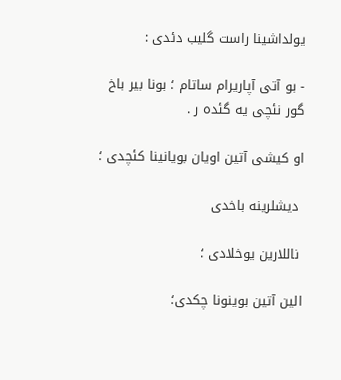یولداشینا راست گلیب دئدی :

- بو آتی آپاریرام ساتام ؛ بونا بیر باخ گور نئچی یه گئده ر .

او کیشی آتین اویان بویانینا کئچدی ؛

 دیشلرینه باخدی

 ناللارین یوخلادی ؛

الین آتین بوینونا چکدی؛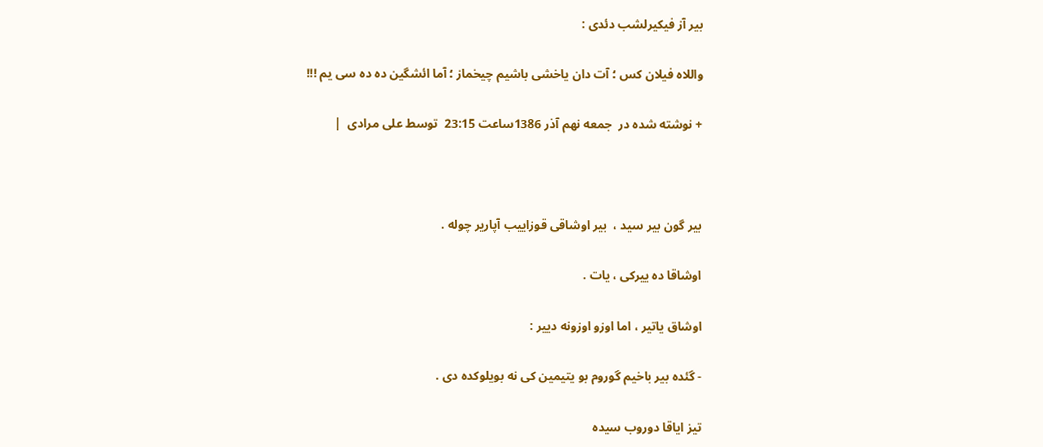بیر آز فیکیرلشب دئدی :

واللاه فیلان کس ؛ آت دان یاخشی باشیم چیخماز ؛ آما ائشگین ده ده سی یم !!!

+ نوشته شده در  جمعه نهم آذر 1386ساعت 23:15  توسط علی مرادی  |



بیر گون بیر سید ،  بیر اوشاقی قوزاییب آپاریر چوله .

اوشاقا ده ییرکی ، یات .

اوشاق یاتیر ، اما اوزو اوزونه دییر :

- گئده بیر باخیم گوروم بو یتیمین کی نه بویلوکده دی .

تیز ایاقا دوروب سیده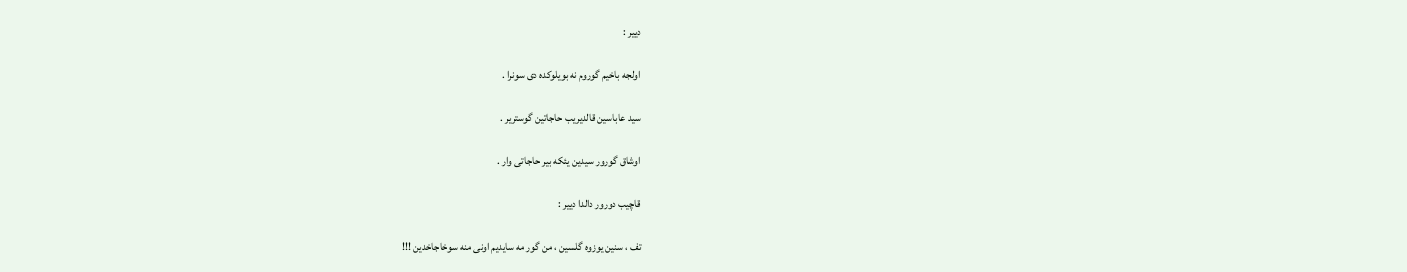دییر :

اولجه باخیم گوروم نه بویلوکده دی سونرا .

سید عاباسین قالدیریب حاجاتین گوستریر .

اوشاق گورور سیدین یئکه بیر حاجاتی وار .

قاچیب دورور دالدا دییر :

تف ، سنین یوزوه گلسین ، من گور مه سایدیم اونی منه سوخاجاخدین !!!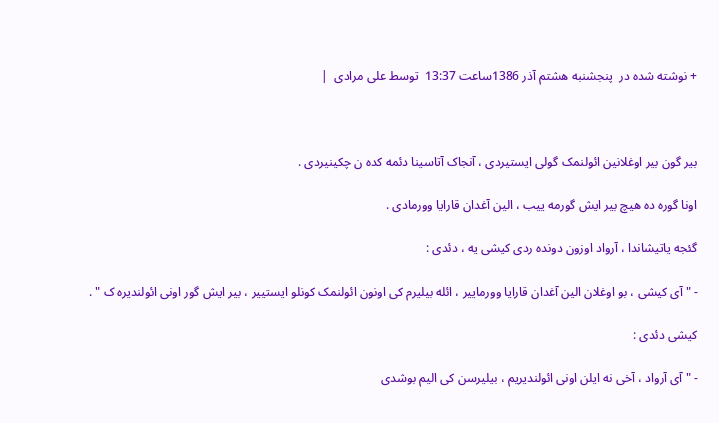+ نوشته شده در  پنجشنبه هشتم آذر 1386ساعت 13:37  توسط علی مرادی  |



بیر گون بیر اوغلانین ائولنمک گولی ایستیردی ، آنجاک آتاسینا دئمه کده ن چکینیردی .

اونا گوره ده هیچ بیر ایش گورمه ییب ، الین آغدان قارایا وورمادی .

گئجه یاتیشاندا ، آرواد اوزون دونده ردی کیشی یه ، دئدی :

- " آی کیشی ، بو اوغلان الین آغدان قارایا وورماییر ، ائله بیلیرم کی اونون ائولنمک کونلو ایستییر ، بیر ایش گور اونی ائولندیره ک " .

کیشی دئدی :

- " آی آرواد ، آخی نه ایلن اونی ائولندیریم ، بیلیرسن کی الیم بوشدی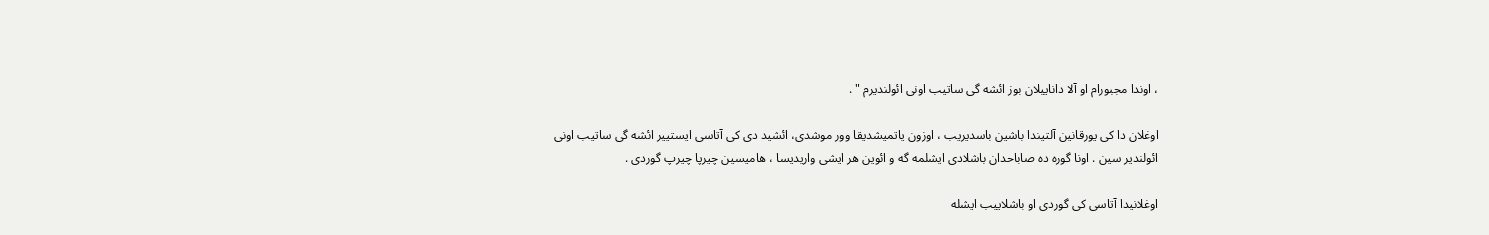، اوندا مجبورام او آلا داناییلان بوز ائشه گی ساتیب اونی ائولندیرم " .

اوغلان دا کی یورقانین آلتیندا باشین باسدیریب ، اوزون یاتمیشدیقا وور موشدی، ائشید دی کی آتاسی ایستییر ائشه گی ساتیب اونی ائولندیر سین . اونا گوره ده صاباحدان باشلادی ایشلمه گه و ائوین هر ایشی واریدیسا ، هامیسین چیرپا چیرپ گوردی .

اوغلانیدا آتاسی کی گوردی او باشلاییب ایشله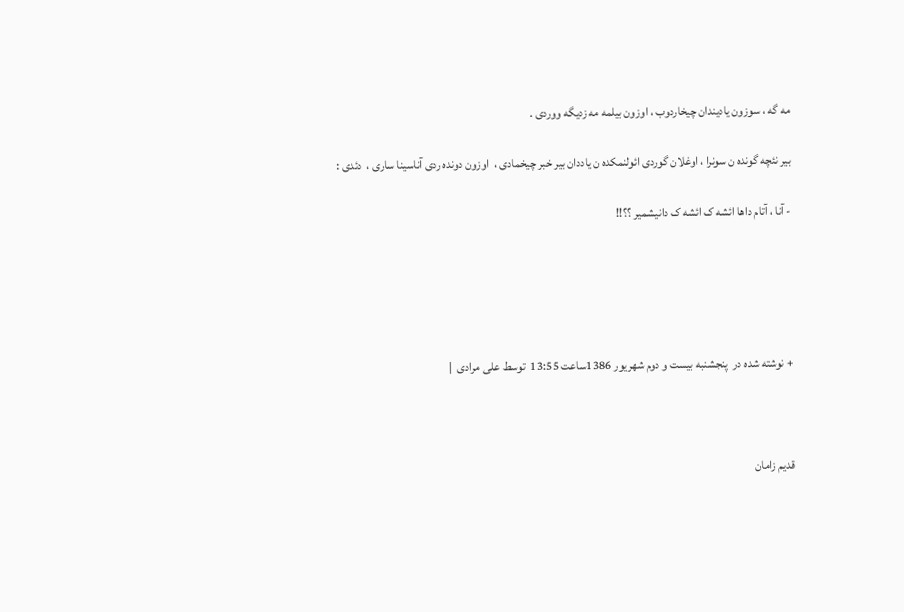مه گه ، سوزون یادیندان چیخاردوب ، اوزون بیلمه مه زدیگه ووردی .

بیر نئچه گونده ن سونرا ، اوغلان گوردی ائولنمکده ن یاددان بیر خبر چیخمادی ،  اوزون دونده ردی آناسینا ساری ،  دئدی :

- آنا ، آتام داها ائشه ک ائشه ک دانیشمیر ؟؟!!





+ نوشته شده در  پنجشنبه بیست و دوم شهریور 1386ساعت 13:55  توسط علی مرادی  |



قدیم زامان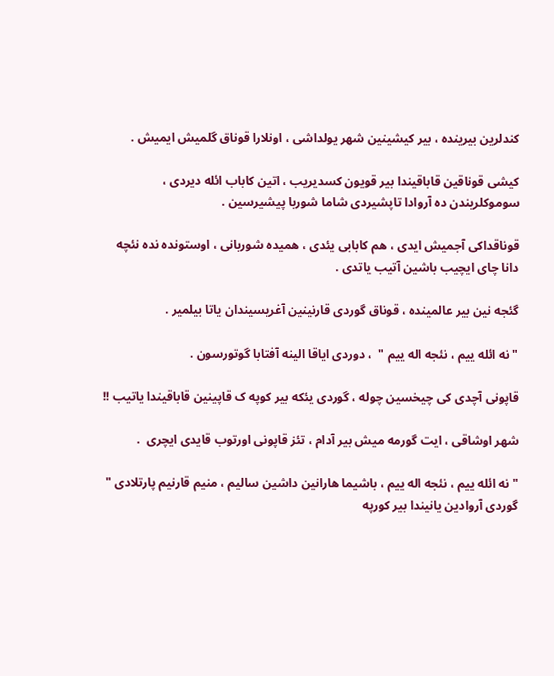کندلرین بیرینده ، بیر کیشینین شهر یولداشی ، اونلارا قوناق گلمیش ایمیش .

کیشی قوناقین قاباقیندا بیر قویون کسدیریب ، اتین کاباب ائله دیردی ، سوموکلریندن ده آروادا تاپشیردی شاما شوربا پیشیرسین .

قوناقداکی آجمیش ایدی ، هم کابابی یئدی ، همیده شوربانی ، اوستونده نده نئچه دانا چای ایچیب باشین آتیب یاتدی .

گئجه نین بیر عالمینده ، قوناق گوردی قارنینین آغریسیندان یاتا بیلمیر .

" نه ائله ییم ، نئجه اله ییم "  ، دوردی ایاقا الینه آفتابا گوتورسون .

قاپونی آچدی کی چیخسین چوله ، گوردی یئکه بیر کوپه ک قاپینین قاباقیندا یاتیب !!

شهر اوشاقی ، ایت گورمه میش بیر آدام ، تئز قاپونی اورتوب قایدی ایچری  .

" نه ائله ییم ، نئجه اله ییم ، باشیما هارانین داشین سالیم ، منیم قارنیم پارتلادی " گوردی آروادین یانیندا بیر کورپه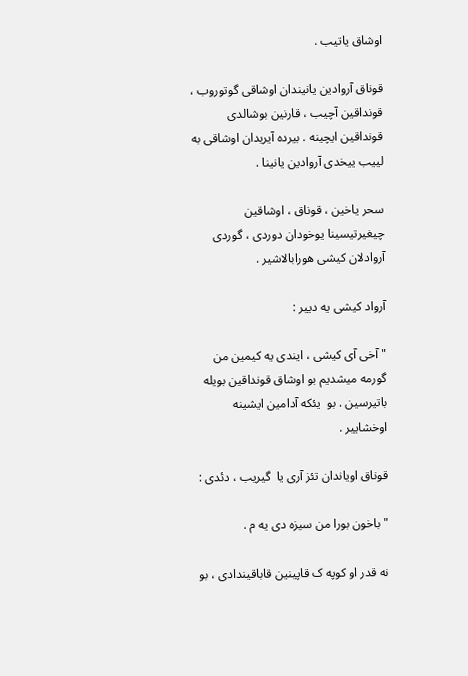اوشاق یاتیب .

قوناق آروادین یانیندان اوشاقی گوتوروب ، قونداقین آچیب ، قارنین بوشالدی قونداقین ایچینه . بیرده آیریدان اوشاقی به لییب ییخدی آروادین یانینا .

سحر یاخین ، قوناق ، اوشاقین چیغیرتیسینا یوخودان دوردی ، گوردی آروادلان کیشی هورابالاشیر .

آرواد کیشی یه دییر :

" آخی آی کیشی ، ایندی یه کیمین من گورمه میشدیم بو اوشاق قونداقین بویله باتیرسین . بو  یئکه آدامین ایشینه اوخشاییر .

قوناق اویاندان تئز آری یا  گیریب ، دئدی :

" باخون بورا من سیزه دی یه م .

نه قدر او کوپه ک قاپینین قاباقیندادی ، بو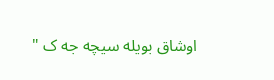اوشاق بویله سیچه جه ک "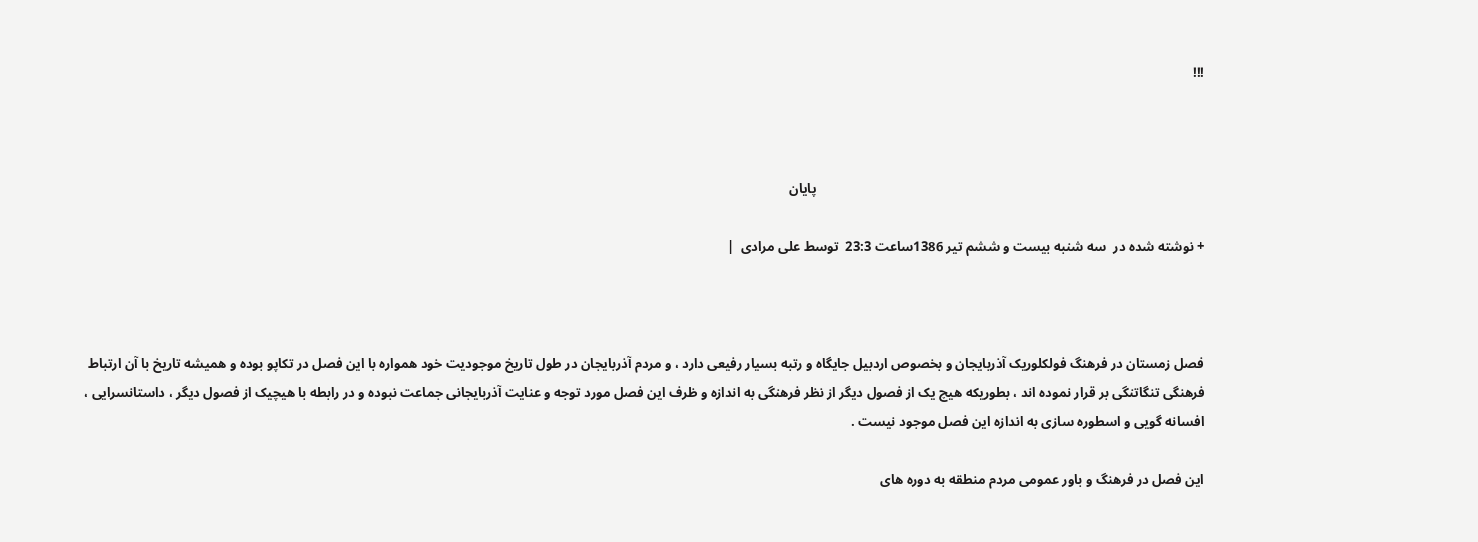!!!



                                                                                                                   پایان

+ نوشته شده در  سه شنبه بیست و ششم تیر 1386ساعت 23:3  توسط علی مرادی  |



فصل زمستان در فرهنگ فولکلوریک آذربایجان و بخصوص اردبیل جایگاه و رتبه بسیار رفیعی دارد ، و مردم آذربایجان در طول تاریخ موجودیت خود همواره با این فصل در تکاپو بوده و همیشه تاریخ با آن ارتباط فرهنگی تنگاتنگی بر قرار نموده اند ، بطوریکه هیچ یک از فصول دیگر از نظر فرهنگی به اندازه و ظرف این فصل مورد توجه و عنایت آذربایجانی جماعت نبوده و در رابطه با هیچیک از فصول دیگر ، داستانسرایی ، افسانه گویی و اسطوره سازی به اندازه این فصل موجود نیست .

این فصل در فرهنگ و باور عمومی مردم منطقه به دوره های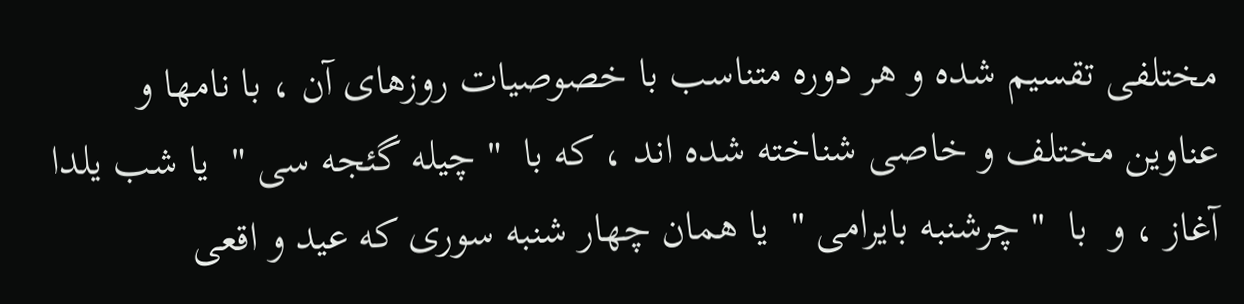مختلفی تقسیم شده و هر دوره متناسب با خصوصیات روزهای آن ، با نامها و عناوین مختلف و خاصی شناخته شده اند ، که با  " چیله گئجه سی "  یا شب یلدا  آغاز ، و  با  " چرشنبه بایرامی "  یا همان چهار شنبه سوری که عید و اقعی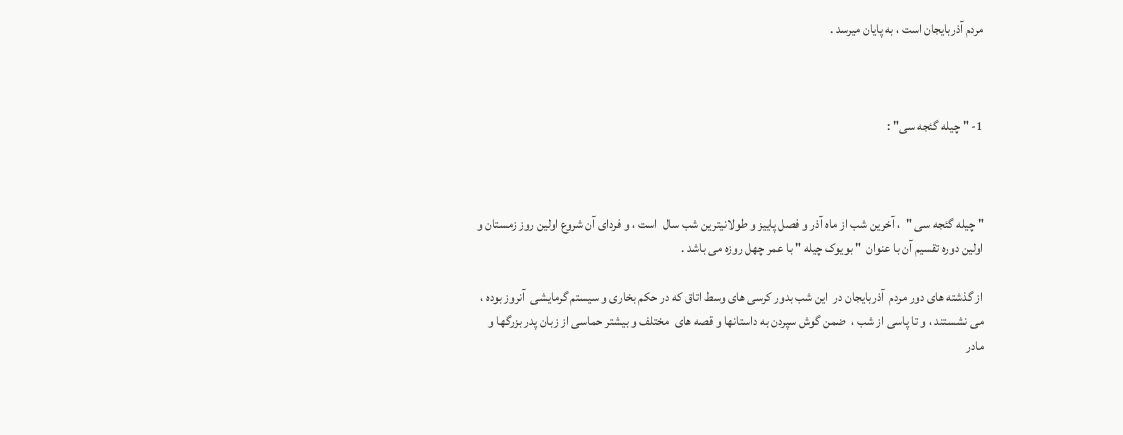مردم آذربایجان است ، به پایان میرسد .



1- " چیله گئجه سی" :



" چیله گئجه سی "  ، آخرین شب از ماه آذر و فصل پاییز و طولانیترین شب سال  است ، و فردای آن شروع اولین روز زمستان و اولین دوره تقسیم آن با عنوان  " بویوک چیله " با عمر چهل روزه می باشد .

از گذشته های دور مردم  آذربایجان در  این شب بدور کرسی های وسط اتاق که در حکم بخاری و سیستم گرمایشی  آنروز بوده ، می نشستند ، و تا پاسی از شب ،  ضمن گوش سپردن به داستانها و قصه های  مختلف و بیشتر حماسی از زبان پدر بزرگها و مادر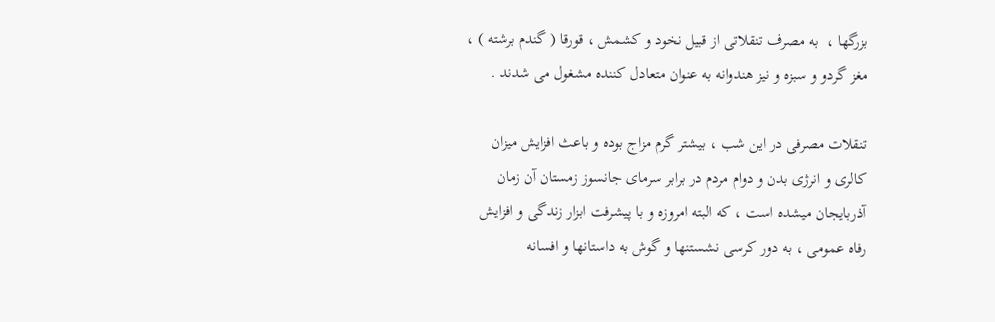بزرگها ،  به مصرف تنقلاتی از قبیل نخود و کشمش ، قورقا ( گندم برشته ) ، مغز گردو و سبزه و نیز هندوانه به عنوان متعادل کننده مشغول می شدند .

تنقلات مصرفی در این شب ، بیشتر گرم مزاج بوده و باعث افزایش میزان کالری و انرژی بدن و دوام مردم در برابر سرمای جانسوز زمستان آن زمان آذربایجان میشده است ، که البته امروزه و با پیشرفت ابزار زندگی و افزایش رفاه عمومی ، به دور کرسی نشستنها و گوش به داستانها و افسانه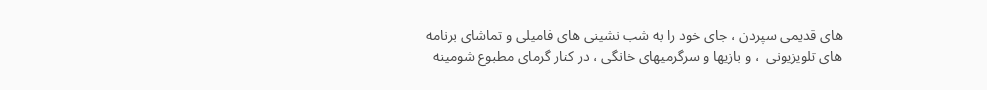های قدیمی سپردن ، جای خود را به شب نشینی های فامیلی و تماشای برنامه های تلویزیونی  ، و بازیها و سرگرمیهای خانگی ، در کنار گرمای مطبوع شومینه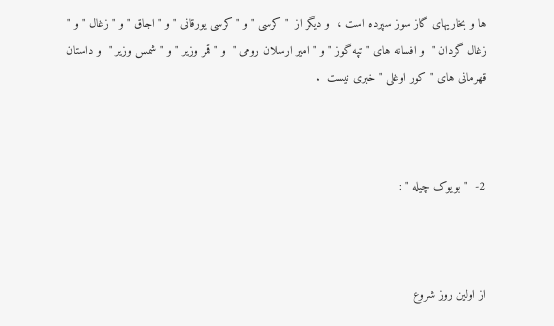ها و بخاریهای گاز سوز سپرده است ،  و دیگر از  " کرسی " و " کرسی یورقانی " و " اجاق " و " زغال " و " زغال گردان "  و افسانه های " تپه گوز " و " امیر ارسلان رومی "  و " قمر وزیر " و " شمس وزیر "  و داستان قهرمانی های " کور اوغلی " خبری نیست  .



2-  "بویوک چیله " :



از اولین روز شروع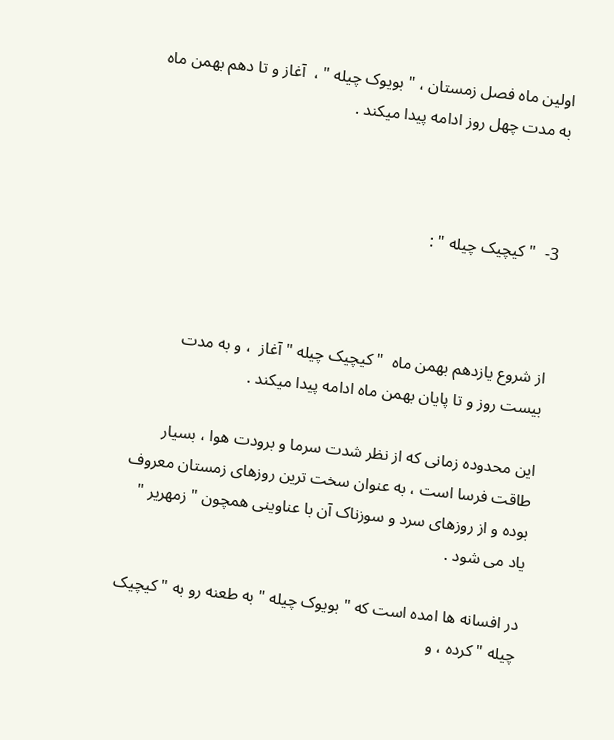اولین ماه فصل زمستان ، " بویوک چیله " ،  آغاز و تا دهم بهمن ماه به مدت چهل روز ادامه پیدا میکند .



3-  " کیچیک چیله " :



از شروع یازدهم بهمن ماه  " کیچیک چیله " آغاز  ، و به مدت بیست روز و تا پایان بهمن ماه ادامه پیدا میکند .

این محدوده زمانی که از نظر شدت سرما و برودت هوا ، بسیار طاقت فرسا است ، به عنوان سخت ترین روزهای زمستان معروف بوده و از روزهای سرد و سوزناک آن با عناوینی همچون " زمهریر " یاد می شود .

در افسانه ها امده است که " بویوک چیله " به طعنه رو به " کیچیک چیله " کرده ، و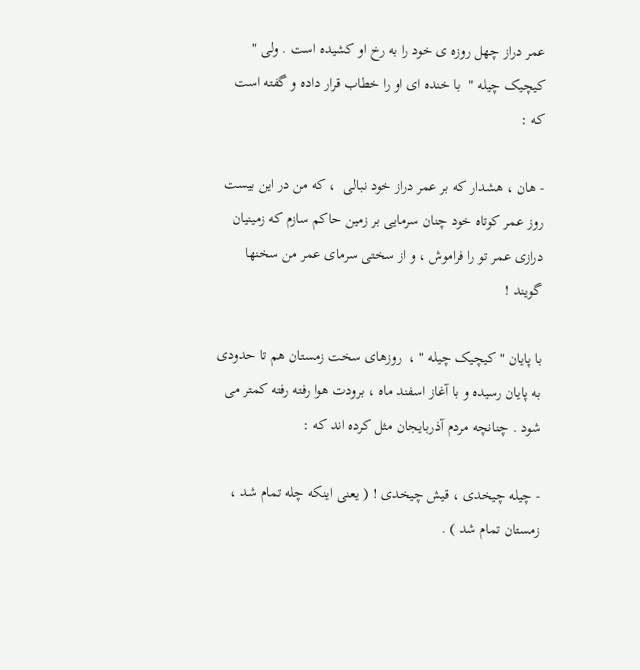عمر دراز چهل روزه ی خود را به رخ او کشیده است . ولی " کیچیک چیله "  با خنده ای او را خطاب قرار داده و گفته است که :

- هان ، هشدار که بر عمر دراز خود نبالی  ، که من در این بیست روز عمر کوتاه خود چنان سرمایی بر زمین حاکم سازم که زمینیان درازی عمر تو را فراموش ، و از سختی سرمای عمر من سخنها گویند !

با پایان " کیچیک چیله " ،  روزهای سخت زمستان هم تا حدودی به پایان رسیده و با آغاز اسفند ماه ، برودت هوا رفته رفته کمتر می شود . چنانچه مردم آذربایجان مثل کرده اند که :

- چیله چیخدی ، قیش چیخدی ! ( یعنی اینکه چله تمام شد ، زمستان تمام شد ) .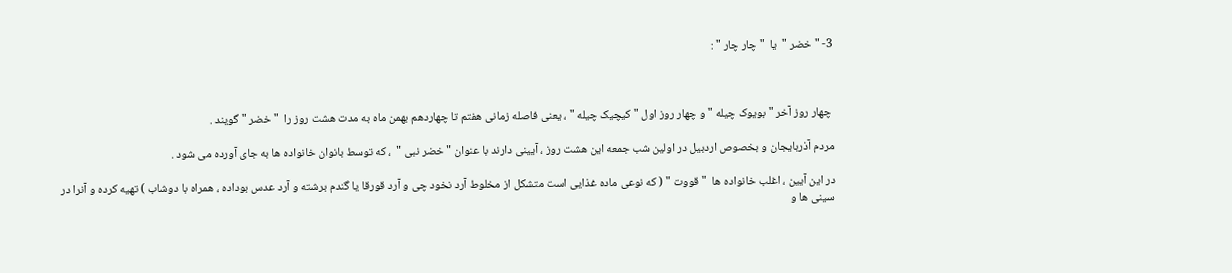3- " خضر "  یا  " چار چار " :



 چهار روز آخر " بویوک چیله " و چهار روز اول " کیچیک چیله " ، یعنی فاصله زمانی هفتم تا چهاردهم بهمن ماه به مدت هشت روز را  " خضر " گویند .

مردم آذربایجان و بخصوص اردبیل در اولین شب جمعه این هشت روز ، آیینی دارند با عنوان " خضر نبی "  ، که توسط بانوان خانواده ها به جای آورده می شود .

در این آیین ، اغلب خانواده ها  " قووت " ( که نوعی ماده غذایی است متشکل از مخلوط آرد نخود چی و آرد قورقا یا گندم برشته و آرد عدس بوداده ، همراه با دوشاب ) تهیه کرده و آنرا در سینی ها و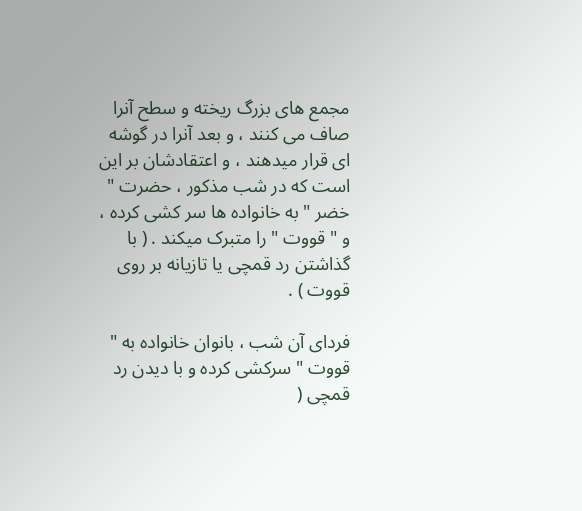مجمع های بزرگ ریخته و سطح آنرا صاف می کنند ، و بعد آنرا در گوشه ای قرار میدهند ، و اعتقادشان بر این است که در شب مذکور ، حضرت " خضر " به خانواده ها سر کشی کرده ، و " قووت " را متبرک میکند . ( با گذاشتن رد قمچی یا تازیانه بر روی قووت ) .

فردای آن شب ، بانوان خانواده به " قووت " سرکشی کرده و با دیدن رد قمچی (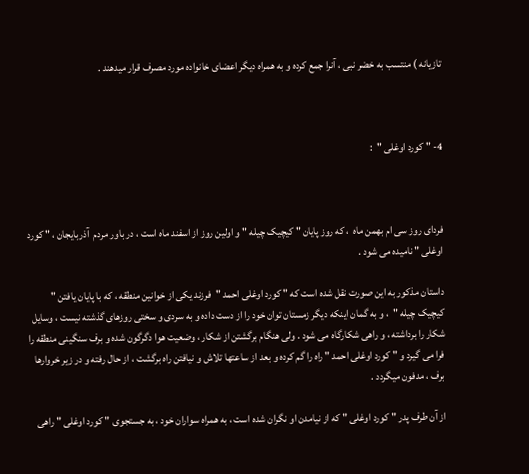تازیانه ) منتسب به خضر نبی ، آنرا جمع کرده و به همراه دیگر اعضای خانواده مورد مصرف قرار میدهند .



4- " کورد اوغلی "  :



فردای روز سی ام بهمن ماه  ، که روز پایان " کیچیک چیله " و اولین روز از اسفند ماه است ، در باور مردم  آذربایجان ، " کورد اوغلی " نامیده می شود .

داستان مذکور به این صورت نقل شده است که " کورد اوغلی احمد "  فرزند یکی از خوانین منطقه ، که با پایان یافتن " کیچیک چیله "  ، و به گمان اینکه دیگر زمستان توان خود را از دست داده و به سردی و سختی روزهای گذشته نیست ، وسایل شکار را برداشته ، و راهی شکارگاه می شود . ولی هنگام برگشتن از شکار ، وضعیت هوا دگرگون شده و برف سنگینی منطقه را فرا می گیرد و " کورد اوغلی احمد " راه را گم کرده و بعد از ساعتها تلاش و نیافتن راه برگشت ، از حال رفته و در زیر خروارها برف ، مدفون میگردد .

از آن طرف پدر " کورد اوغلی " که از نیامدن او نگران شده است ، به همراه سواران خود ، به جستجوی " کورد اوغلی " راهی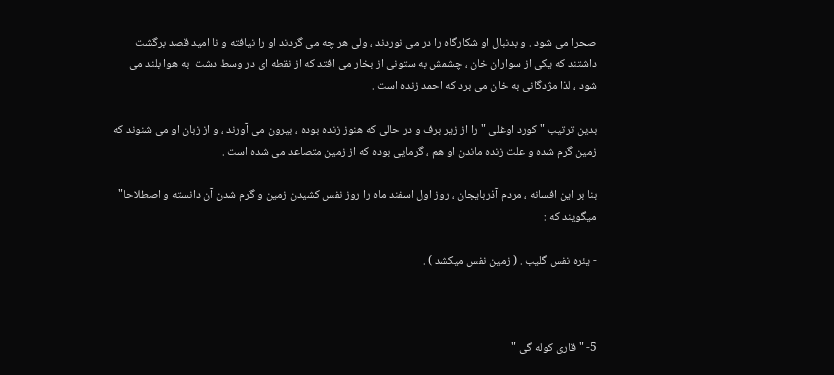صحرا می شود . و بدنبال او شکارگاه را در می نوردند ، ولی هر چه می گردند او را نیافته و نا امید قصد برگشت داشتند که یکی از سواران خان ، چشمش به ستونی از بخار می افتد که از نقطه ای در وسط دشت  به هوا بلند می شود ، لذا مژدگانی به خان می برد که احمد زنده است .

بدین ترتیب " کورد اوغلی " را از زیر برف و در حالی که هنوز زنده بوده ، بیرون می آورند ، و از زبان او می شنوند که زمین گرم شده و علت زنده ماندن او هم ، گرمایی بوده که از زمین متصاعد می شده است .

بنا بر این افسانه ، مردم آذربایجان ، روز اول اسفند ماه را روز نفس کشیدن زمین و گرم شدن آن دانسته و اصطلاحا" میگویند که :

- یئره نفس گلیب . ( زمین نفس میکشد ) .



5- " قاری کوله گی "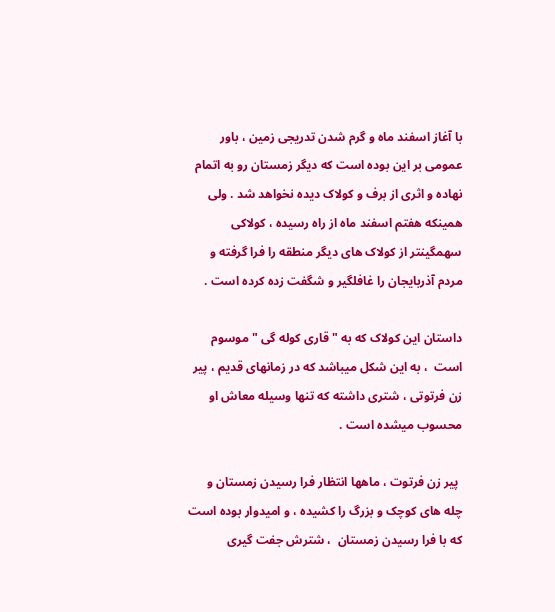با آغاز اسفند ماه و گرم شدن تدریجی زمین ، باور عمومی بر این بوده است که دیگر زمستان رو به اتمام نهاده و اثری از برف و کولاک دیده نخواهد شد . ولی همینکه هفتم اسفند ماه از راه رسیده ، کولاکی سهمگینتر از کولاک های دیگر منطقه را فرا گرفته و مردم آذربایجان را غافلگیر و شگفت زده کرده است .

داستان این کولاک که به " قاری کوله گی " موسوم است  ، به این شکل میباشد که در زمانهای قدیم ، پیر زن فرتوتی ، شتری داشته که تنها وسیله معاش او محسوب میشده است .

 پیر زن فرتوت ، ماهها انتظار فرا رسیدن زمستان و چله های کوچک و بزرگ را کشیده ، و امیدوار بوده است که با فرا رسیدن زمستان  ، شترش جفت گیری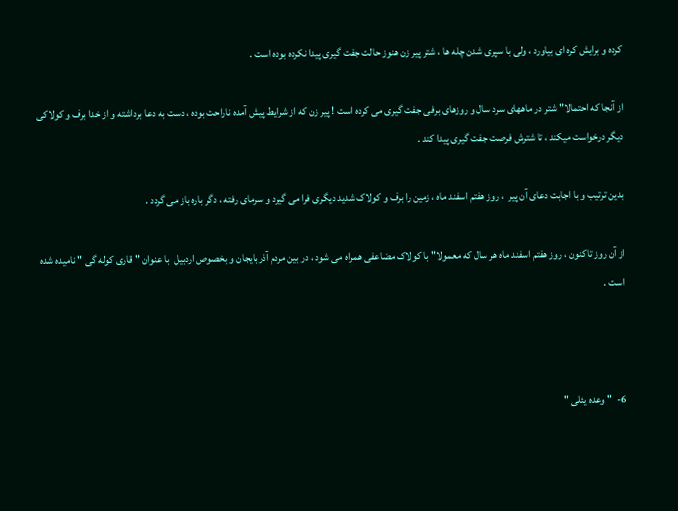کرده و برایش کره ای بیاورد ، ولی با سپری شدن چله ها ، شتر پیر زن هنوز حالت جفت گیری پیدا نکرده بوده است .

از آنجا که احتمالا" شتر در ماههای سرد سال و روزهای برفی جفت گیری می کرده است ! پیر زن که از شرایط پیش آمده ناراحت بوده ، دست به دعا برداشته و از خدا برف و کولاکی دیگر درخواست میکند ، تا شترش فرصت جفت گیری پیدا کند .

بدین ترتیب و با اجابت دعای آن پیر  ، روز هفتم اسفند ماه ، زمین را برف و کولاک شدید دیگری فرا می گیرد و سرمای رفته ، دگر باره باز می گردد .

از آن روز تاکنون ، روز هفتم اسفند ماه هر سال که معمولا" با کولاک مضاعفی همراه می شود ، در بین مردم آذربایجان و بخصوص اردبیل  با عنوان " قاری کوله گی " نامیده شده است .



6-  " وعده یئلی "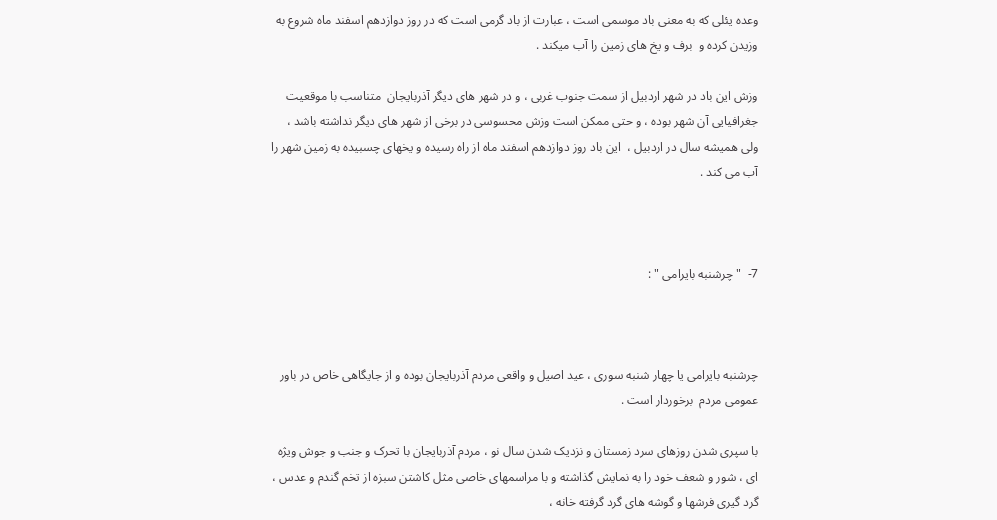وعده یئلی که به معنی باد موسمی است ، عبارت از باد گرمی است که در روز دوازدهم اسفند ماه شروع به وزیدن کرده و  برف و یخ های زمین را آب میکند .

وزش این باد در شهر اردبیل از سمت جنوب غربی ، و در شهر های دیگر آذربایجان  متناسب با موقعیت جغرافیایی آن شهر بوده ، و حتی ممکن است وزش محسوسی در برخی از شهر های دیگر نداشته باشد ، ولی همیشه سال در اردبیل ،  این باد روز دوازدهم اسفند ماه از راه رسیده و یخهای چسبیده به زمین شهر را آب می کند .



7-  " چرشنبه بایرامی " :



چرشنبه بایرامی یا چهار شنبه سوری ، عید اصیل و واقعی مردم آذربایجان بوده و از جایگاهی خاص در باور عمومی مردم  برخوردار است .

با سپری شدن روزهای سرد زمستان و نزدیک شدن سال نو ، مردم آذربایجان با تحرک و جنب و جوش ویژه ای ، شور و شعف خود را به نمایش گذاشته و با مراسمهای خاصی مثل کاشتن سبزه از تخم گندم و عدس ، گرد گیری فرشها و گوشه های گرد گرفته خانه ،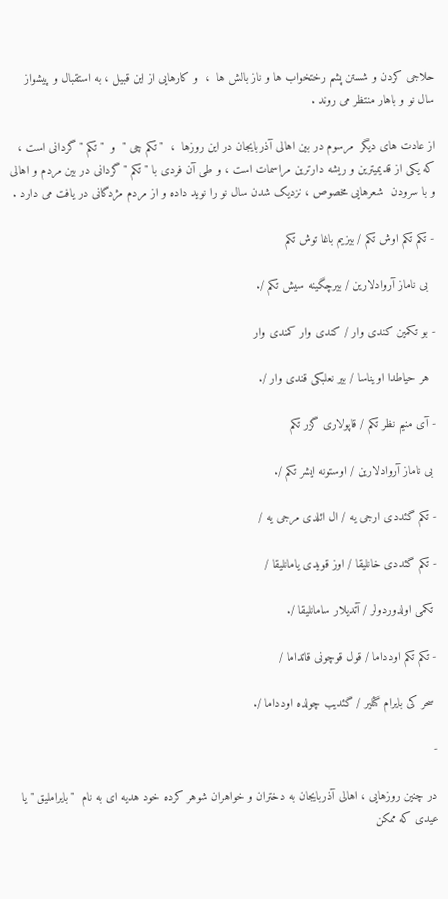حلاجی کردن و شستن پشم رختخواب ها و ناز بالش ها  ،  و کارهایی از این قبیل ، به استقبال و پیشواز سال نو و باهار منتظر می روند .

از عادت های دیگر  مرسوم در بین اهالی آذربایجان در این روزها  ،  " تکم چی "  و  " تکم " گردانی است ، که یکی از قدیمیترین و ریشه دارترین مراسمات است ، و طی آن فردی با " تکم " گردانی در بین مردم و اهالی و با سرودن  شعرهایی مخصوص ، نزدیک شدن سال نو را نوید داده و از مردم مژدگانی در یافت می دارد .

- تکم تکم اوش تکم / بیزیم باغا توش تکم

  بی ناماز آروادلارین / بیرچگینه سیش تکم /.

- بو تکمین کندی وار / کندی وار کمندی وار

  هر حیاطدا اویناسا / بیر نعلبکی قندی وار /.

- آی منیم نظر تکم / قاپولاری گزر تکم

 بی ناماز آروادلارین / اوستونه ایشر تکم /.

- تکم گئددی ارجی یه / ال ائلدی مرجی یه /

- تکم گئددی خانلیقا / اوز قویدی یامانلیقا /

 تکمی اولدوردولر / آتدیلار سامانلیقا /.

- تکم تکم اودداما / قول قوچونی قاتداما /

 سحر کی بایرام گئلیر / گئدیب چولده اودداما /.

-

در چنین روزهایی ، اهالی آذربایجان به دختران و خواهران شوهر کرده خود هدیه ای به نام  " بایراملیق " یا عیدی که ممکن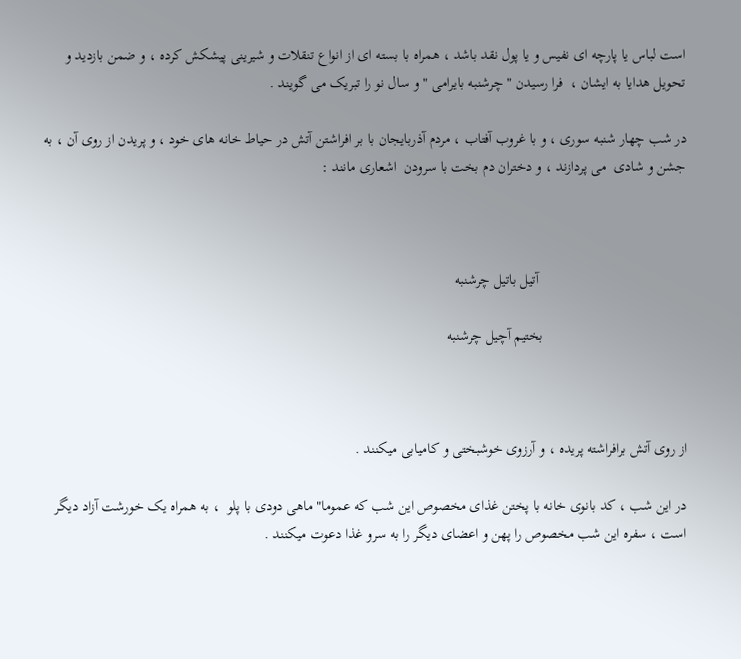است لباس یا پارچه ای نفیس و یا پول نقد باشد ، همراه با بسته ای از انواع تنقلات و شیرینی پیشکش کرده ، و ضمن بازدید و تحویل هدایا به ایشان ،  فرا رسیدن " چرشنبه بایرامی " و سال نو را تبریک می گویند .

در شب چهار شنبه سوری ، و با غروب آفتاب ، مردم آذربایجان با بر افراشتن آتش در حیاط خانه های خود ، و پریدن از روی آن ، به جشن و شادی  می پردازند ، و دختران دم بخت با سرودن  اشعاری مانند :



                                       آتیل باتیل چرشنبه

                                      بختیم آچیل چرشنبه



از روی آتش برافراشته پریده ، و آرزوی خوشبختی و کامیابی میکنند .

در این شب ، کد بانوی خانه با پختن غذای مخصوص این شب که عموما" ماهی دودی با پلو  ، به همراه یک خورشت آزاد دیگر است ، سفره این شب مخصوص را پهن و اعضای دیگر را به سرو غذا دعوت میکنند .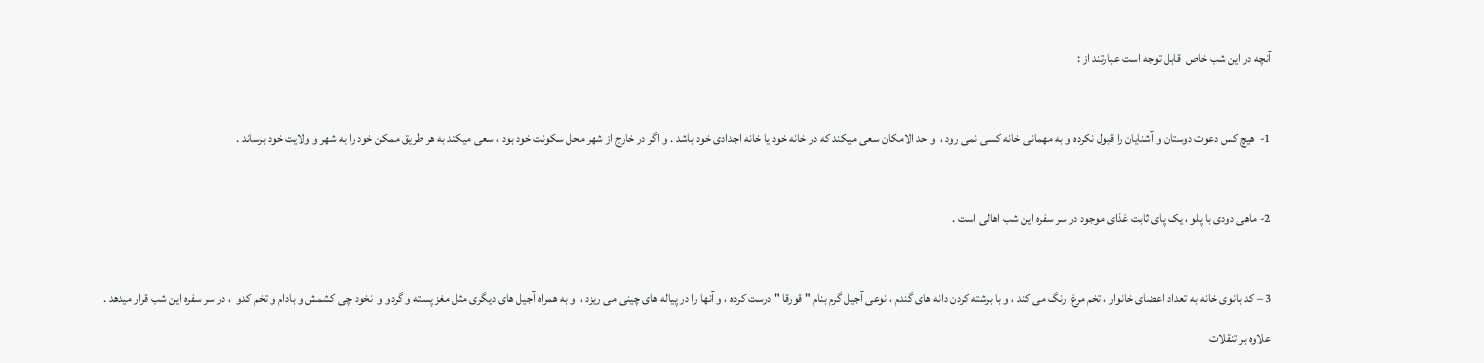آنچه در این شب خاص  قابل توجه است عبارتند از :



1-  هیچ کس دعوت دوستان و آشنایان را قبول نکرده و به مهمانی خانه کسی نمی رود ،  و حد الامکان سعی میکند که در خانه خود یا خانه اجدادی خود باشد . و اگر در خارج از شهر محل سکونت خود بود ، سعی میکند به هر طریق ممکن خود را به شهر و ولایت خود برساند .



2- ماهی دودی با پلو ، یک پای ثابت غذای موجود در سر سفره این شب اهالی است .



3 – کد بانوی خانه به تعداد اعضای خانوار ، تخم مرغ  رنگ می کند ، و با برشته کردن دانه های گندم ، نوعی آجیل گرم بنام " قورقا " درست کرده ، و آنها را در پیاله های چینی می ریزد ،  و به همراه آجیل های دیگری مثل مغز پسته و گردو و  نخود چی کشمش و بادام و تخم کدو  ، در سر سفره این شب قرار میدهد .

علاوه بر تنقلات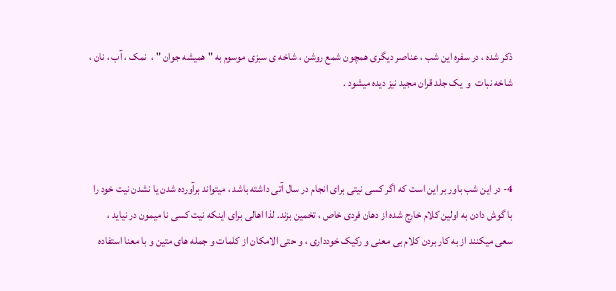ذکر شده ، در سفره این شب ، عناصر دیگری همچون شمع روشن ، شاخه ی سبزی موسوم به " همیشه جوان " ،  نمک ، آب ، نان ،  شاخه نبات  و  یک جلد قران مجید نیز دیده میشود .



4- در این شب باور بر این است که اگر کسی نیتی برای انجام در سال آتی داشته باشد ، میتواند برآورده شدن یا نشدن نیت خود را با گوش دادن به اولین کلام خارج شده از دهان فردی خاص ، تخمین بزند. لذا اهالی برای اینکه نیت کسی نا میمون در نیاید ، سعی میکنند از به کار بردن کلام بی معنی و رکیک خودداری ، و حتی الامکان از کلمات و جمله های متین و با معنا استفاده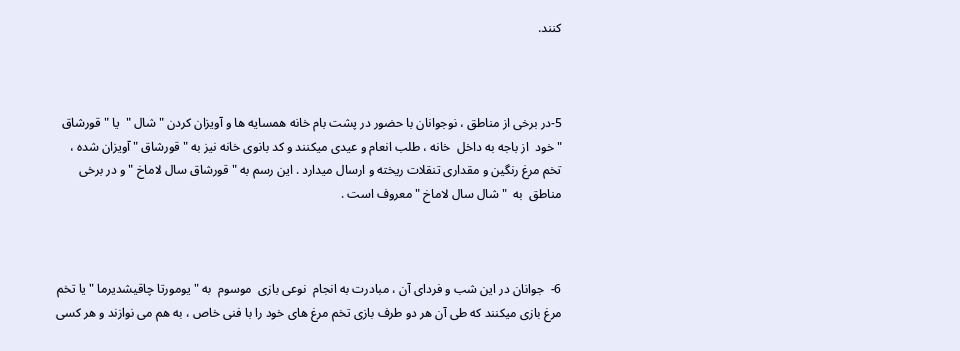کنند.



5-در برخی از مناطق ، نوجوانان با حضور در پشت بام خانه همسایه ها و آویزان کردن " شال "  یا " قورشاق " خود  از باجه به داخل  خانه ، طلب انعام و عیدی میکنند و کد بانوی خانه نیز به " قورشاق " آویزان شده ، تخم مرغ رنگین و مقداری تنقلات ریخته و ارسال میدارد . این رسم به " قورشاق سال لاماخ " و در برخی مناطق  به  " شال سال لاماخ " معروف است .



6-  جوانان در این شب و فردای آن ، مبادرت به انجام  نوعی بازی  موسوم  به " یومورتا چاقیشدیرما " یا تخم مرغ بازی میکنند که طی آن هر دو طرف بازی تخم مرغ های خود را با فنی خاص ، به هم می نوازند و هر کسی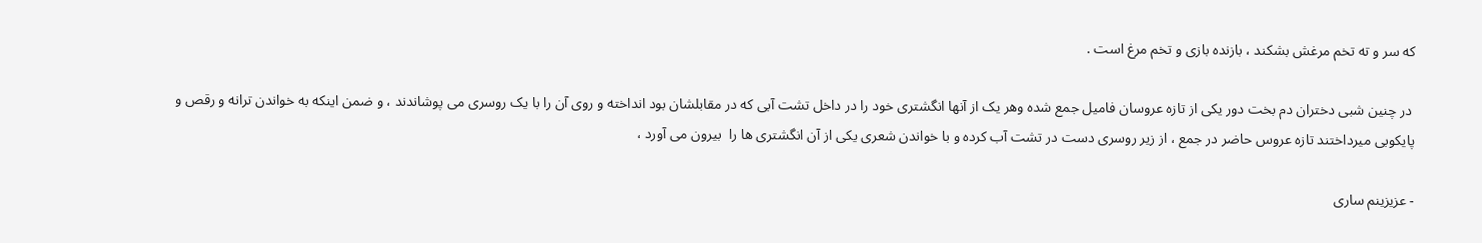که سر و ته تخم مرغش بشکند ، بازنده بازی و تخم مرغ است .

 در چنین شبی دختران دم بخت دور یکی از تازه عروسان فامیل جمع شده وهر یک از آنها انگشتری خود را در داخل تشت آبی که در مقابلشان بود انداخته و روی آن را با یک روسری می پوشاندند ، و ضمن اینکه به خواندن ترانه و رقص و پایکوبی میرداختند تازه عروس حاضر در جمع ، از زیر روسری دست در تشت آب کرده و با خواندن شعری یکی از آن انگشتری ها را  بیرون می آورد ،

- عزیزینم ساری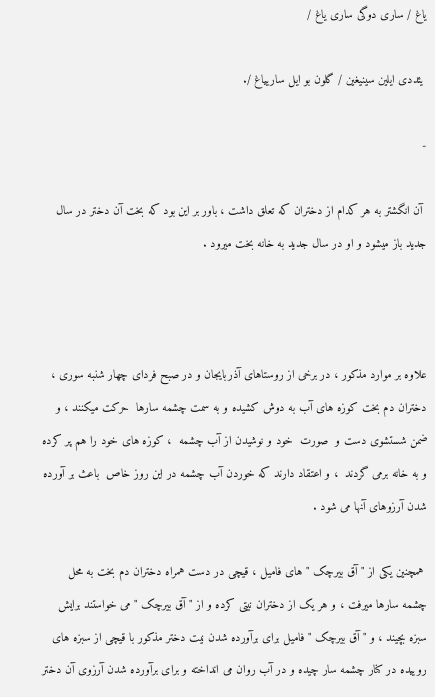یاغ / ساری دوگی ساری یاغ /

 یئددی ایلین سینیغین / گلون بو ایل سارییاغ /.

-

 آن انگشتر به هر کدام از دختران که تعلق داشت ، باور بر این بود که بخت آن دختر در سال جدید باز میشود و او در سال جدید به خانه بخت میرود .



علاوه بر موارد مذکور ، در برخی از روستاهای آذربایجان و در صبح فردای چهار شنبه سوری ، دختران دم بخت کوزه های آب به دوش کشیده و به سمت چشمه سارها  حرکت میکنند ، و ضمن شستشوی دست و  صورت  خود و نوشیدن از آب چشمه  ، کوزه های خود را هم پر کرده و به خانه برمی گردند  ، و اعتقاد دارند که خوردن آب چشمه در این روز خاص  باعث بر آورده شدن آرزوهای آنها می شود .

 همچنین یکی از " آق بیرچک " های فامیل ، قیچی در دست همراه دختران دم بخت به محل چشمه سارها میرفت ، و هر یک از دختران نیتی کرده و از " آق بیرچک " می خواستند برایش سبزه بچیند ، و " آق بیرچک " فامیل برای برآورده شدن نیت دختر مذکور با قیچی از سبزه های روییده در کنار چشمه سار چیده و در آب روان می انداخته و برای برآورده شدن آرزوی آن دختر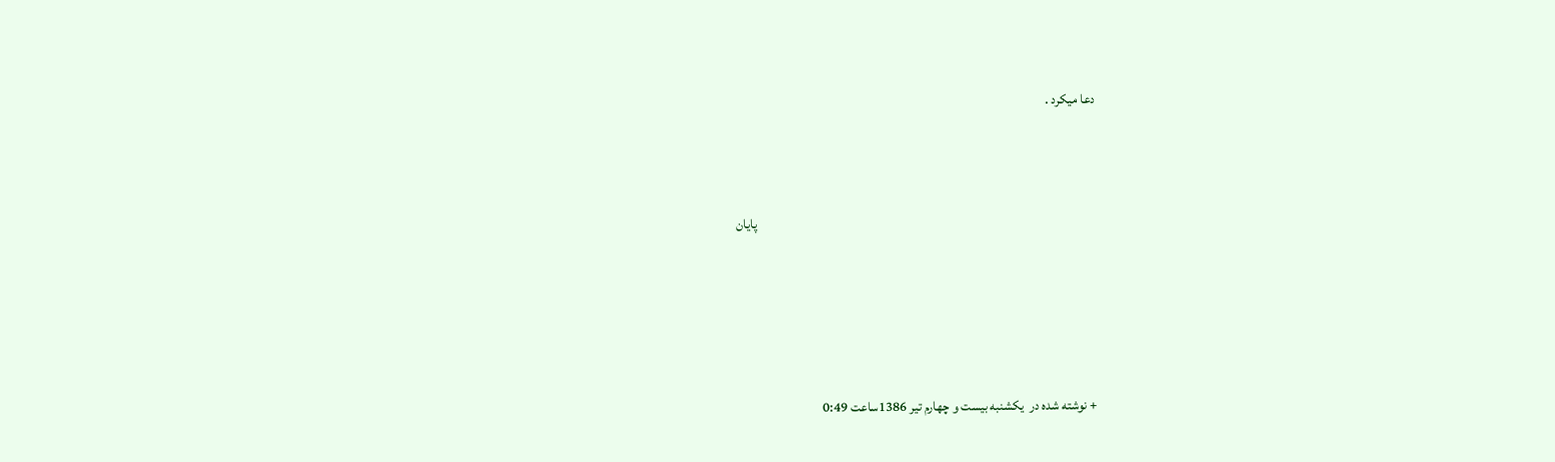دعا میکرد .



                                                                                                                             پایان





+ نوشته شده در  یکشنبه بیست و چهارم تیر 1386ساعت 0:49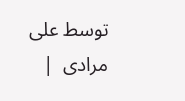توسط علی مرادی  |